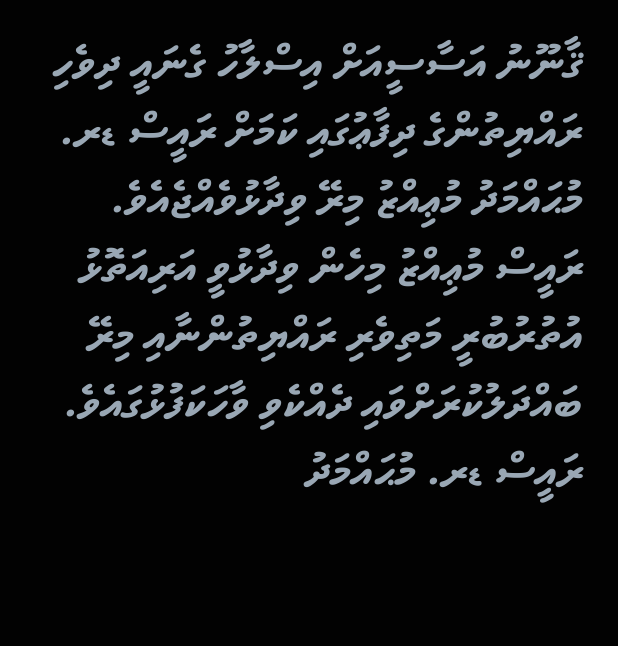ޤާނޫނު އަސާސީއަށް އިސްލާހު ގެނައީ ދިވެހި ރައްޔިތުންގެ ދިފާޢުގައި ކަމަށް ރައީސް ޑރ. މުޙައްމަދު މުޢިއްޒު މިރޭ ވިދާޅުވެއްޖެއެވެ.
ރައީސް މުޢިއްޒު މިހެން ވިދާޅުވީ އަރިއަތޮޅު އުތުރުބުރީ މަތިވެރި ރައްޔިތުންނާއި މިރޭ ބައްދަލުކުރަށްވައި ދެއްކެވި ވާހަކަފުޅުގައެވެ. ރައީސް ޑރ. މުޙައްމަދު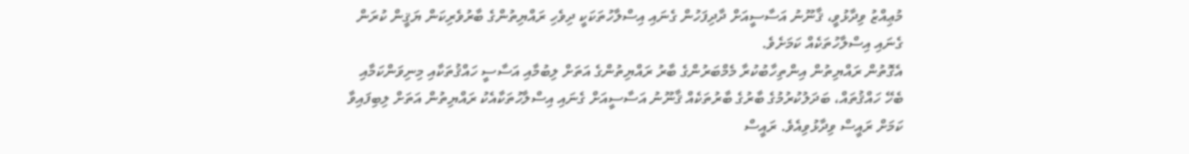މުޢިއްޒު ވިދާޅުވީ، ޤާނޫނު އަސާސީއަށް ދާދިފަހުން ގެނައި އިސްލާހުތަކަކީ ދިވެހި ރައްޔިތުންގެ ބާރުވެރިކަން ޔަޤީން ކުރަން ގެނައި އިސްލާހުތަކެއް ކަމަށެވެ.
އެގޮތުން ރައްޔިތުން އިންތިހާބުކުރާ މެމްބަރުންގެ ބާރު ރައްޔިތުންގެ އަތަށް ލިބުމާއި އަސާސީ ހައްޤުތަކާއި މިނިވަންކަމާއި ބެހޭ ހައްޤުތައް، ބަދަލުކުރުމުގެ ބާރުގެ ބާރުތަކެއް ޤާނޫނު އަސާސީއަށް ގެނައި އިސްލާހުތަކާއެކު ރައްޔިތުން އަތަށް ލިބިފައިވާ ކަމަށް ރައީސް ވިދާޅުވިއެވެ. ރައީސް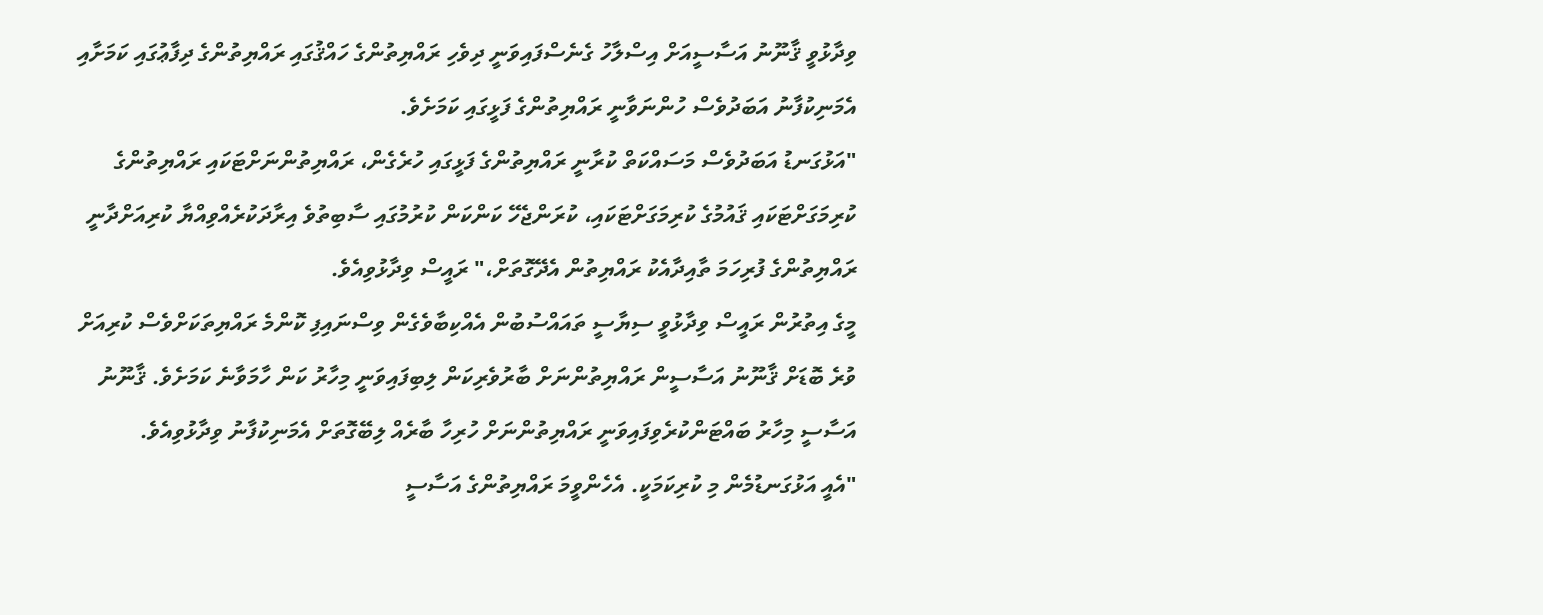ވިދާޅުވީ ޤާނޫނު އަސާސީއަށް އިސްލާހު ގެނެސްފައިވަނީ ދިވެހި ރައްޔިތުންގެ ހައްޤުގައި ރައްޔިތުންގެ ދިފާޢުގައި ކަމަށާއި އެމަނިކުފާނު އަބަދުވެސް ހުންނަވާނީ ރައްޔިތުންގެ ފަޅީގައި ކަމަށެވެ.
"އަޅުގަނޑު އަބަދުވެސް މަސައްކަތް ކުރާނީ ރައްޔިތުންގެ ފަޅީގައި ހުރެގެން، ރައްޔިތުންނަށްޓަކައި ރައްޔިތުންގެ ކުރިމަގަށްޓަކައި ޤައުމުގެ ކުރިމަގަށްޓަކައި، ކުރަންޖެހޭ ކަންކަން ކުރުމުގައި ސާބިތުވެ އިރާދަކުރެއްވިއްޔާ ކުރިއަށްދާނީ ރައްޔިތުންގެ ފުރިހަމަ ތާއިދާއެކު ރައްޔިތުން އެދޭގޮތަށް،" ރައީސް ވިދާޅުވިއެވެ.
މީގެ އިތުރުން ރައީސް ވިދާޅުވީ ސިޔާސީ ތައައްސުބުން އެއްކިބާވެގެން ވިސްނައިފި ކޮންމެ ރައްޔިތަކަށްވެސް ކުރިއަށް ވުރެ ބޮޑަށް ޤާނޫނު އަސާސީން ރައްޔިތުންނަށް ބާރުވެރިކަން ލިބިފައިވަނީ މިހާރު ކަން ހާމަވާނެ ކަމަށެވެ. ޤާނޫނު އަސާސީ މިހާރު ބައްޓަންކުރެވިފައިވަނީ ރައްޔިތުންނަށް ހުރިހާ ބާރެއް ލިބޭގޮތަށް އެމަނިކުފާނު ވިދާޅުވިއެވެ.
"އެއީ އަޅުގަނޑުމެން މި ކުރިކަމަކީ. އެހެންވީމަ ރައްޔިތުންގެ އަސާސީ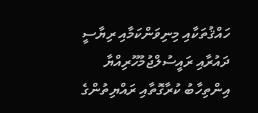ހައްޤުތަކާއި މިނިވަންކަމާއި ރިޔާސީ ދައުރާއި ރައީސުލްޖުމުހޫރިއްޔާ އިންތިހާބު ކުރާގޮތާއި ރައްޔިތުންގެ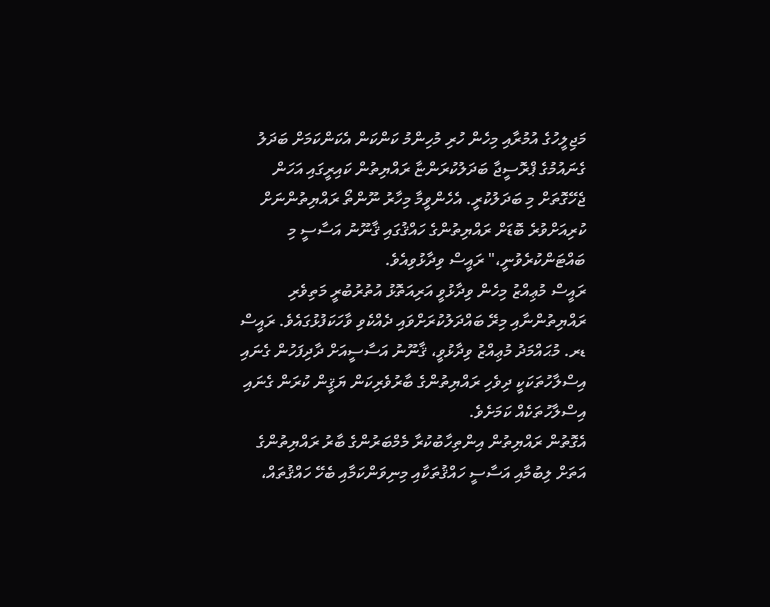މަޖިލީހުގެ އުމުރާއި މިހެން ހުރި މުހިންމު ކަންކަން އެކަންކަމަށް ބަދަލު ގެނައުމުގެ ޕްރޮސީޖާ ބަދަލުކުރަންޏާ ރައްޔިތުން ކައިރީގައި އަހަން ޖެހޭގޮތަށް މި ބަދަލުކުރީ. އެހެންވީމާ މިހާރު ނޫންތޯ ރައްޔިތުންނަށް ކުރިއަށްވުރެ ބޮޑަށް ރައްޔިތުންގެ ހައްޤުގައި ޤާނޫނު އަސާސީ މި ބައްޓަންކުރެވުނީ،" ރައީސް ވިދާޅުވިއެވެ.
ރައީސް މުޢިއްޒު މިހެން ވިދާޅުވީ އަރިއަތޮޅު އުތުރުބުރީ މަތިވެރި ރައްޔިތުންނާއި މިރޭ ބައްދަލުކުރަށްވައި ދެއްކެވި ވާހަކަފުޅުގައެވެ. ރައީސް ޑރ. މުޙައްމަދު މުޢިއްޒު ވިދާޅުވީ، ޤާނޫނު އަސާސީއަށް ދާދިފަހުން ގެނައި އިސްލާހުތަކަކީ ދިވެހި ރައްޔިތުންގެ ބާރުވެރިކަން ޔަޤީން ކުރަން ގެނައި އިސްލާހުތަކެއް ކަމަށެވެ.
އެގޮތުން ރައްޔިތުން އިންތިހާބުކުރާ މެމްބަރުންގެ ބާރު ރައްޔިތުންގެ އަތަށް ލިބުމާއި އަސާސީ ހައްޤުތަކާއި މިނިވަންކަމާއި ބެހޭ ހައްޤުތައް،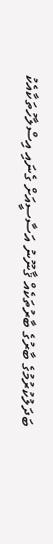ބަދަލުކުރުމުގެ ބާރުގެ ބާރުތަކެއް ޤާނޫނު އަސާސީއަށް ގެނައި އިސްލާހުތަކާއެކު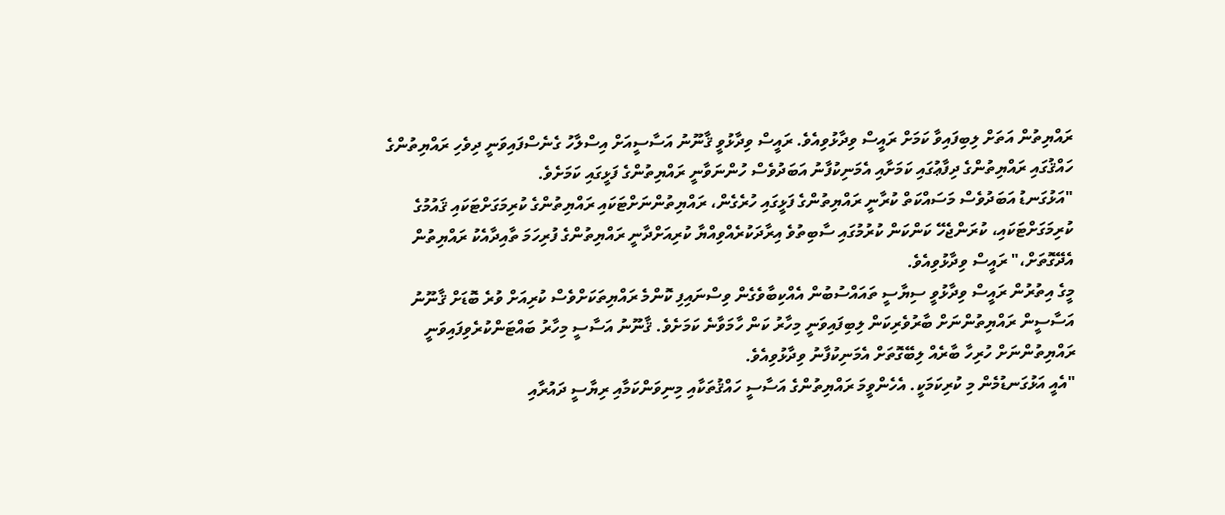ރައްޔިތުން އަތަށް ލިބިފައިވާ ކަމަށް ރައީސް ވިދާޅުވިއެވެ. ރައީސް ވިދާޅުވީ ޤާނޫނު އަސާސީއަށް އިސްލާހު ގެނެސްފައިވަނީ ދިވެހި ރައްޔިތުންގެ ހައްޤުގައި ރައްޔިތުންގެ ދިފާޢުގައި ކަމަށާއި އެމަނިކުފާނު އަބަދުވެސް ހުންނަވާނީ ރައްޔިތުންގެ ފަޅީގައި ކަމަށެވެ.
"އަޅުގަނޑު އަބަދުވެސް މަސައްކަތް ކުރާނީ ރައްޔިތުންގެ ފަޅީގައި ހުރެގެން، ރައްޔިތުންނަށްޓަކައި ރައްޔިތުންގެ ކުރިމަގަށްޓަކައި ޤައުމުގެ ކުރިމަގަށްޓަކައި، ކުރަންޖެހޭ ކަންކަން ކުރުމުގައި ސާބިތުވެ އިރާދަކުރެއްވިއްޔާ ކުރިއަށްދާނީ ރައްޔިތުންގެ ފުރިހަމަ ތާއިދާއެކު ރައްޔިތުން އެދޭގޮތަށް،" ރައީސް ވިދާޅުވިއެވެ.
މީގެ އިތުރުން ރައީސް ވިދާޅުވީ ސިޔާސީ ތައައްސުބުން އެއްކިބާވެގެން ވިސްނައިފި ކޮންމެ ރައްޔިތަކަށްވެސް ކުރިއަށް ވުރެ ބޮޑަށް ޤާނޫނު އަސާސީން ރައްޔިތުންނަށް ބާރުވެރިކަން ލިބިފައިވަނީ މިހާރު ކަން ހާމަވާނެ ކަމަށެވެ. ޤާނޫނު އަސާސީ މިހާރު ބައްޓަންކުރެވިފައިވަނީ ރައްޔިތުންނަށް ހުރިހާ ބާރެއް ލިބޭގޮތަށް އެމަނިކުފާނު ވިދާޅުވިއެވެ.
"އެއީ އަޅުގަނޑުމެން މި ކުރިކަމަކީ. އެހެންވީމަ ރައްޔިތުންގެ އަސާސީ ހައްޤުތަކާއި މިނިވަންކަމާއި ރިޔާސީ ދައުރާއި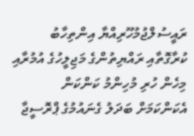ރައީސުލްޖުމުހޫރިއްޔާ އިންތިހާބު ކުރާގޮތާއި ރައްޔިތުންގެ މަޖިލީހުގެ އުމުރާއި މިހެން ހުރި މުހިންމު ކަންކަން އެކަންކަމަށް ބަދަލު ގެނައުމުގެ ޕްރޮސީޖާ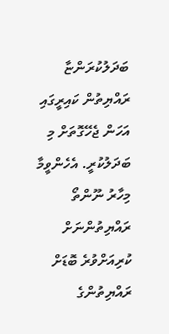ބަދަލުކުރަންޏާ ރައްޔިތުން ކައިރީގައި އަހަން ޖެހޭގޮތަށް މި ބަދަލުކުރީ. އެހެންވީމާ މިހާރު ނޫންތޯ ރައްޔިތުންނަށް ކުރިއަށްވުރެ ބޮޑަށް ރައްޔިތުންގެ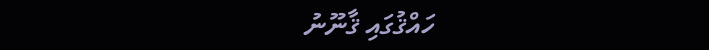ހައްޤުގައި ޤާނޫނު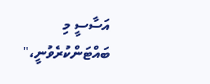އަސާސީ މި ބައްޓަންކުރެވުނީ،"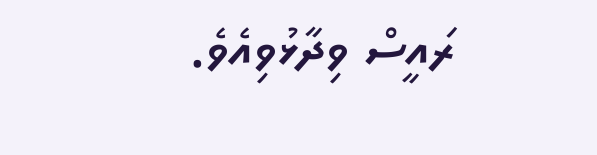ރައީސް ވިދާޅުވިއެވެ.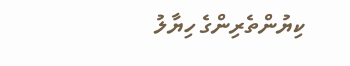ކިޔުންތެރިންގެ ހިޔާލު